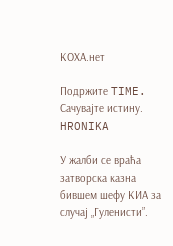КОХА.нет

Подржите TIME. Сачувајте истину.
HRONIKA

У жалби се враћа затворска казна бившем шефу КИА за случај „Гуленисти”.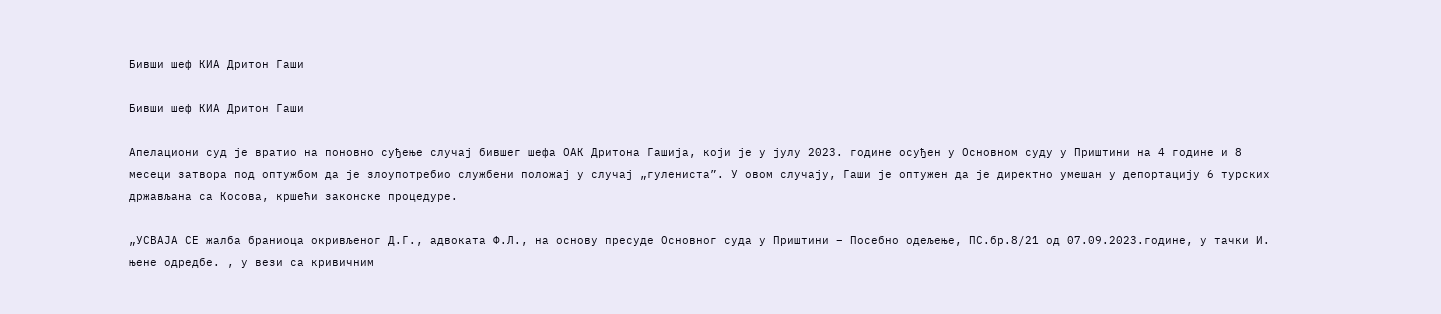Бивши шеф КИА Дритон Гаши

Бивши шеф КИА Дритон Гаши

Апелациони суд је вратио на поновно суђење случај бившег шефа ОАК Дритона Гашија, који је у јулу 2023. године осуђен у Основном суду у Приштини на 4 године и 8 месеци затвора под оптужбом да је злоупотребио службени положај у случај „гулениста”. У овом случају, Гаши је оптужен да је директно умешан у депортацију 6 турских држављана са Косова, кршећи законске процедуре.

„УСВАЈА СЕ жалба браниоца окривљеног Д.Г., адвоката Ф.Л., на основу пресуде Основног суда у Приштини – Посебно одељење, ПС.бр.8/21 од 07.09.2023.године, у тачки И. њене одредбе. , у вези са кривичним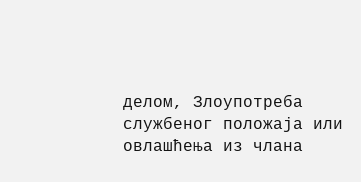делом, Злоупотреба службеног положаја или овлашћења из члана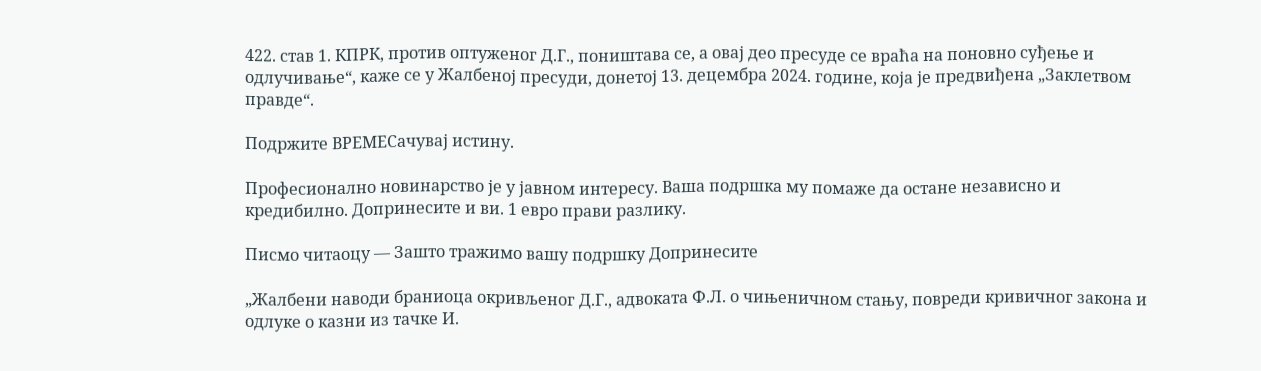422. став 1. КПРК, против оптуженог Д.Г., поништава се, а овај део пресуде се враћа на поновно суђење и одлучивање“, каже се у Жалбеној пресуди, донетој 13. децембра 2024. године, која је предвиђена „Заклетвом правде“.

Подржите ВРЕМЕСачувај истину.

Професионално новинарство је у јавном интересу. Ваша подршка му помаже да остане независно и кредибилно. Допринесите и ви. 1 евро прави разлику.

Писмо читаоцу — Зашто тражимо вашу подршку Допринесите

„Жалбени наводи браниоца окривљеног Д.Г., адвоката Ф.Л. о чињеничном стању, повреди кривичног закона и одлуке о казни из тачке И.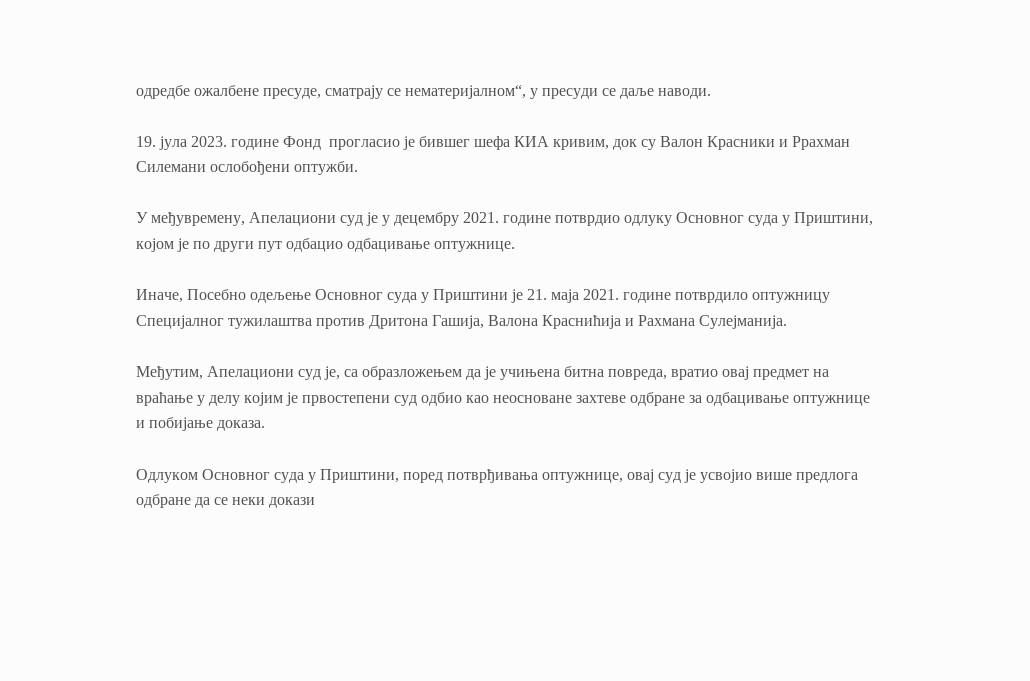одредбе ожалбене пресуде, сматрају се нематеријалном“, у пресуди се даље наводи.

19. јула 2023. године Фонд  прогласио је бившег шефа КИА кривим, док су Валон Красники и Ррахман Силемани ослобођени оптужби.

У међувремену, Апелациони суд је у децембру 2021. године потврдио одлуку Основног суда у Приштини, којом је по други пут одбацио одбацивање оптужнице.

Иначе, Посебно одељење Основног суда у Приштини је 21. маја 2021. године потврдило оптужницу Специјалног тужилаштва против Дритона Гашија, Валона Краснићија и Рахмана Сулејманија.

Међутим, Апелациони суд је, са образложењем да је учињена битна повреда, вратио овај предмет на враћање у делу којим је првостепени суд одбио као неосноване захтеве одбране за одбацивање оптужнице и побијање доказа.

Одлуком Основног суда у Приштини, поред потврђивања оптужнице, овај суд је усвојио више предлога одбране да се неки докази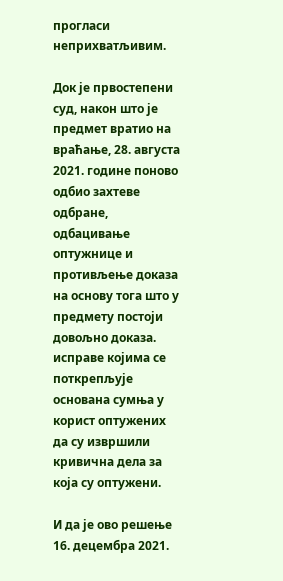прогласи неприхватљивим.

Док је првостепени суд, након што је предмет вратио на враћање, 28. августа 2021. године поново одбио захтеве одбране, одбацивање оптужнице и противљење доказа на основу тога што у предмету постоји довољно доказа. исправе којима се поткрепљује основана сумња у корист оптужених да су извршили кривична дела за која су оптужени.

И да је ово решење 16. децембра 2021.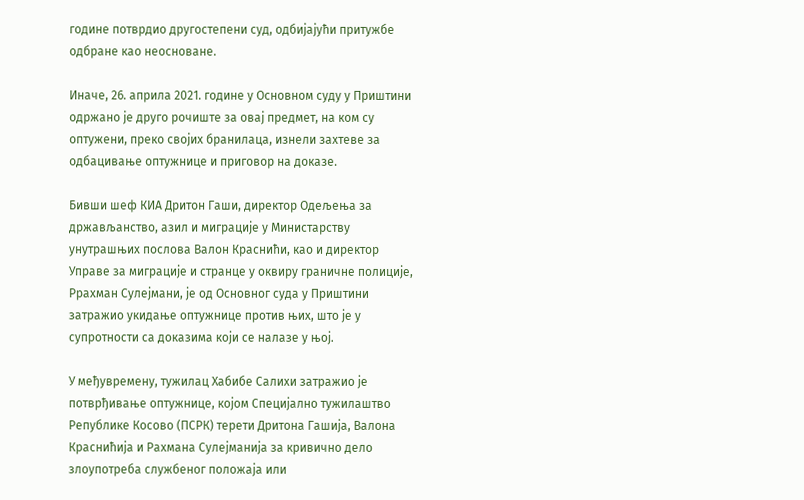године потврдио другостепени суд, одбијајући притужбе одбране као неосноване.

Иначе, 26. априла 2021. године у Основном суду у Приштини одржано је друго рочиште за овај предмет, на ком су оптужени, преко својих бранилаца, изнели захтеве за одбацивање оптужнице и приговор на доказе.

Бивши шеф КИА Дритон Гаши, директор Одељења за држављанство, азил и миграције у Министарству унутрашњих послова Валон Краснићи, као и директор Управе за миграције и странце у оквиру граничне полиције, Ррахман Сулејмани, је од Основног суда у Приштини затражио укидање оптужнице против њих, што је у супротности са доказима који се налазе у њој.

У међувремену, тужилац Хабибе Салихи затражио је потврђивање оптужнице, којом Специјално тужилаштво Републике Косово (ПСРК) терети Дритона Гашија, Валона Краснићија и Рахмана Сулејманија за кривично дело злоупотреба службеног положаја или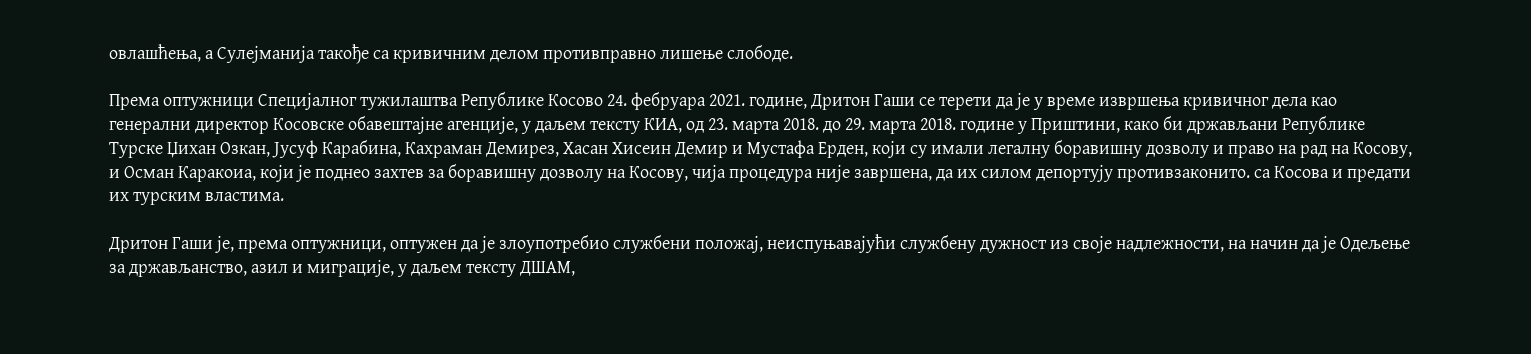овлашћења, а Сулејманија такође са кривичним делом противправно лишење слободе.

Према оптужници Специјалног тужилаштва Републике Косово 24. фебруара 2021. године, Дритон Гаши се терети да је у време извршења кривичног дела као генерални директор Косовске обавештајне агенције, у даљем тексту КИА, од 23. марта 2018. до 29. марта 2018. године у Приштини, како би држављани Републике Турске Џихан Озкан, Јусуф Карабина, Кахраман Демирез, Хасан Хисеин Демир и Мустафа Ерден, који су имали легалну боравишну дозволу и право на рад на Косову, и Осман Каракоиа, који је поднео захтев за боравишну дозволу на Косову, чија процедура није завршена, да их силом депортују противзаконито. са Косова и предати их турским властима.

Дритон Гаши је, према оптужници, оптужен да је злоупотребио службени положај, неиспуњавајући службену дужност из своје надлежности, на начин да је Одељење за држављанство, азил и миграције, у даљем тексту ДШАМ,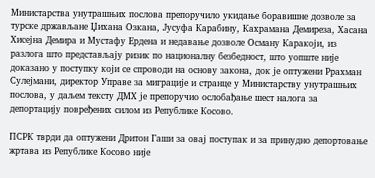Министарства унутрашњих послова препоручило укидање боравишне дозволе за турске држављане Џихана Озкана, Јусуфа Карабину, Кахрамана Демиреза, Хасана Хисејна Демира и Мустафу Ердена и недавање дозволе Осману Каракоји, из разлога што представљају ризик по националну безбедност, што уопште није доказано у поступку који се спроводи на основу закона, док је оптужени Ррахман Сулејмани, директор Управе за миграције и странце у Министарству унутрашњих послова, у даљем тексту ДМХ је препоручио ослобађање шест налога за депортацију повређених силом из Републике Косово.

ПСРК тврди да оптужени Дритон Гаши за овај поступак и за принудно депортовање жртава из Републике Косово није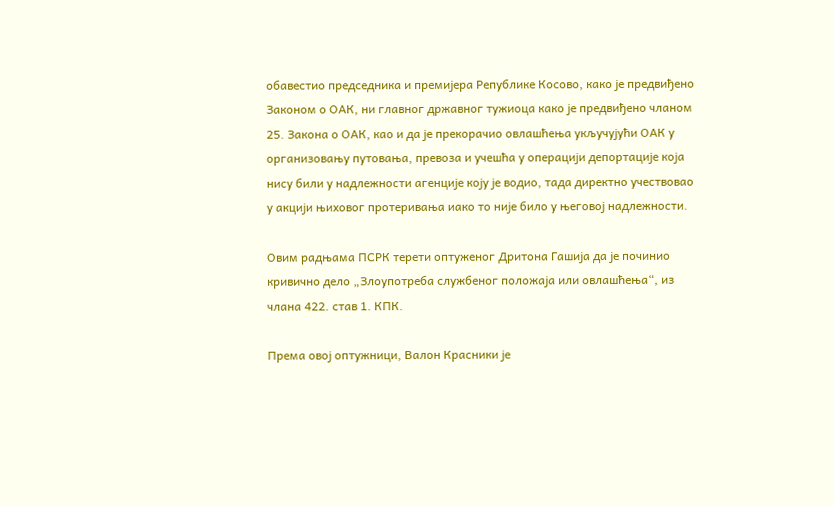обавестио председника и премијера Републике Косово, како је предвиђено Законом о ОАК, ни главног државног тужиоца како је предвиђено чланом 25. Закона о ОАК, као и да је прекорачио овлашћења укључујући ОАК у организовању путовања, превоза и учешћа у операцији депортације која нису били у надлежности агенције коју је водио, тада директно учествовао у акцији њиховог протеривања иако то није било у његовој надлежности.

Овим радњама ПСРК терети оптуженог Дритона Гашија да је починио кривично дело „Злоупотреба службеног положаја или овлашћења“, из члана 422. став 1. КПК.

Према овој оптужници, Валон Красники је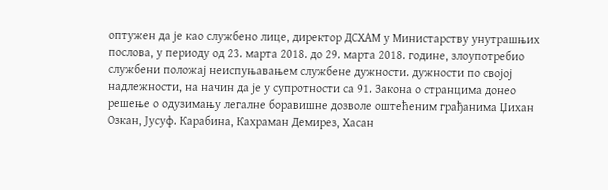оптужен да је као службено лице, директор ДСХАМ у Министарству унутрашњих послова, у периоду од 23. марта 2018. до 29. марта 2018. године, злоупотребио службени положај неиспуњавањем службене дужности. дужности по својој надлежности, на начин да је у супротности са 91. Закона о странцима донео решење о одузимању легалне боравишне дозволе оштећеним грађанима Џихан Озкан, Јусуф. Карабина, Кахраман Демирез, Хасан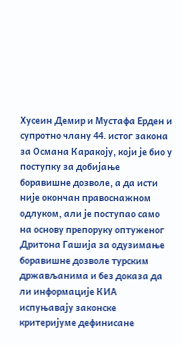Хусеин Демир и Мустафа Ерден и супротно члану 44. истог закона за Османа Каракоју, који је био у поступку за добијање боравишне дозволе, а да исти није окончан правоснажном одлуком, али је поступао само на основу препоруку оптуженог Дритона Гашија за одузимање боравишне дозволе турским држављанима и без доказа да ли информације КИА испуњавају законске критеријуме дефинисане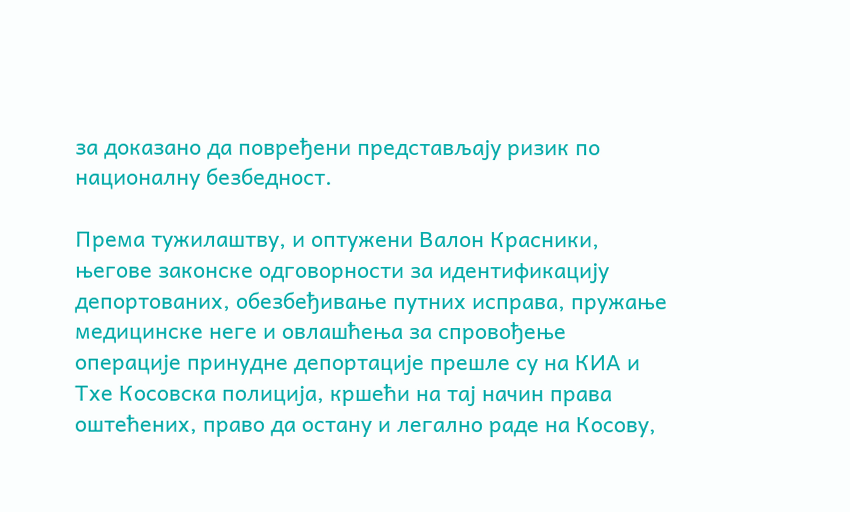за доказано да повређени представљају ризик по националну безбедност.

Према тужилаштву, и оптужени Валон Красники, његове законске одговорности за идентификацију депортованих, обезбеђивање путних исправа, пружање медицинске неге и овлашћења за спровођење операције принудне депортације прешле су на КИА и Тхе Косовска полиција, кршећи на тај начин права оштећених, право да остану и легално раде на Косову,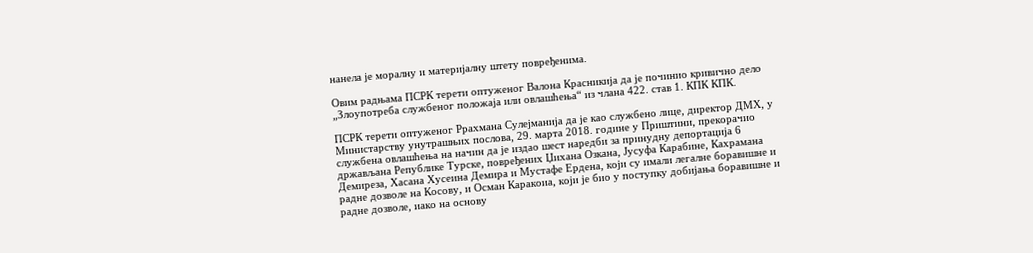нанела је моралну и материјалну штету повређенима.

Овим радњама ПСРК терети оптуженог Валона Красникија да је починио кривично дело „Злоупотреба службеног положаја или овлашћења“ из члана 422. став 1. КПК КПК.

ПСРК терети оптуженог Ррахмана Сулејманија да је као службено лице, директор ДМХ, у Министарству унутрашњих послова, 29. марта 2018. године у Приштини, прекорачио службена овлашћења на начин да је издао шест наредби за принудну депортација 6 држављана Републике Турске, повређених Џихана Озкана, Јусуфа Карабине, Кахрамана Демиреза, Хасана Хусеина Демира и Мустафе Ердена, који су имали легалне боравишне и радне дозволе на Косову, и Осман Каракоиа, који је био у поступку добијања боравишне и радне дозволе, иако на основу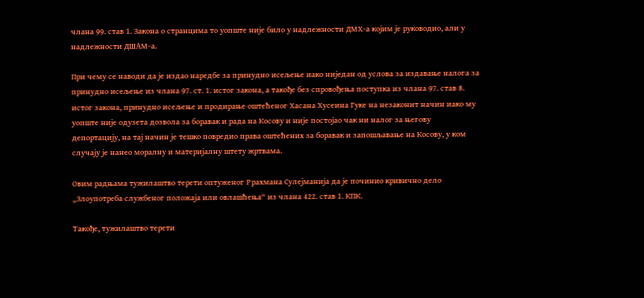члана 99. став 1. Закона о странцима то уопште није било у надлежности ДМХ-а којим је руководио, али у надлежности ДШАМ-а.

При чему се наводи да је издао наредбе за принудно исељење иако ниједан од услова за издавање налога за принудно исељење из члана 97. ст. 1. истог закона, а такође без спровођења поступка из члана 97. став 8. истог закона, принудно исељење и продирање оштећеног Хасана Хусеина Гуке на незаконит начин иако му уопште није одузета дозвола за боравак и рада на Косову и није постојао чак ни налог за његову депортацију, на тај начин је тешко повредио права оштећених за боравак и запошљавање на Косову, у ком случају је нанео моралну и материјалну штету жртвама.

Овим радњама тужилаштво терети оптуженог Ррахмана Сулејманија да је починио кривично дело „Злоупотреба службеног положаја или овлашћења“ из члана 422. став 1. КПК.

Такође, тужилаштво терети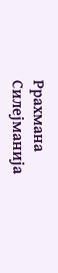Ррахмана Силејманија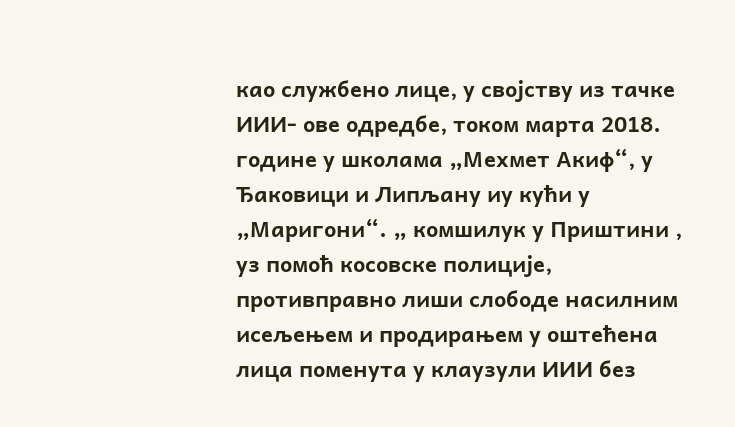као службено лице, у својству из тачке ИИИ- ове одредбе, током марта 2018. године у школама „Мехмет Акиф“, у Ђаковици и Липљану иу кући у „Маригони“. „ комшилук у Приштини , уз помоћ косовске полиције, противправно лиши слободе насилним исељењем и продирањем у оштећена лица поменута у клаузули ИИИ без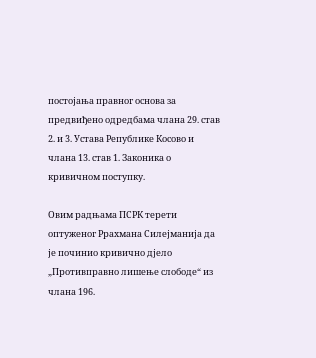постојања правног основа за предвиђено одредбама члана 29. став 2. и 3. Устава Републике Косово и члана 13. став 1. Законика о кривичном поступку.

Овим радњама ПСРК терети оптуженог Ррахмана Силејманија да је починио кривично дјело „Противправно лишење слободе“ из члана 196.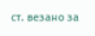ст. везано за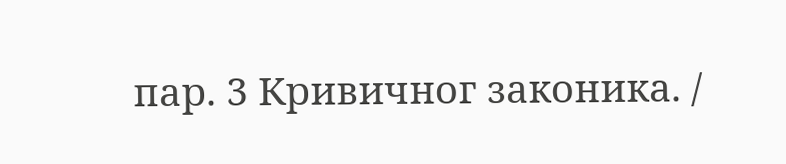пар. 3 Кривичног законика. /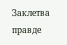Заклетва правде